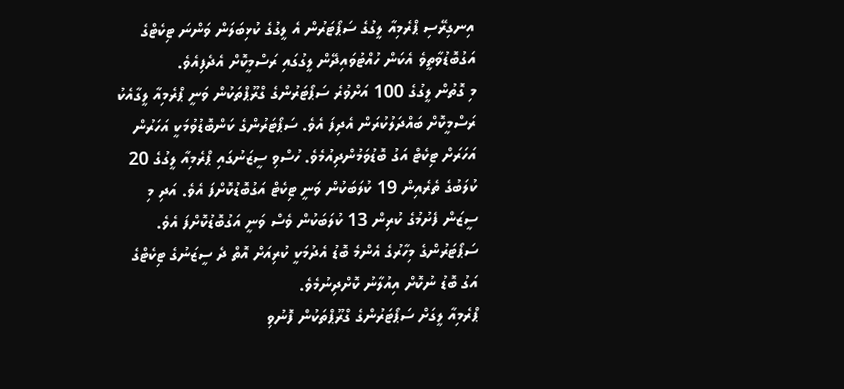އިނގިރޭސި ޕްރެމިއާ ލީގުގެ ސަޕޯޓަރުން އެ ލީގުގެ ކުޅިބަލަން ވަންނަ ޓިކެޓްގެ އަގުބޮޑުވާތީވެ އެކަން ހުއްޓުވައިދޭން ލީގުގައި ރަސްމީކޮށް އެދެފިއެވެ.
މި ގޮތުން ލީގުގެ 100 އަށްވުރެ ސަޕޯޓަރުންގެ ގްރޫޕްތަކުން ވަނީ ޕްރެމިއާ ލީގާއެކު ރަސްމީކޮށް ބައްދަލުކުރަން އެދިފަ އެވެ. ސަޕޯޓަރުންގެ ކަންބޮޑުވުމަކީ އަހަރުން އަހަރަށް ޓިކެޓް އަގު ބޮޑުވަމުންދިއުމެވެ. ހުސްވި ސީޒަނުގައި ޕްރެމިއާ ލީގުގެ 20 ކުލަބުގެ ތެރެއިން 19 ކުލަބަކުން ވަނީ ޓިކެޓް އަގުބޮޑުކޮށްފަ އެވެ. އަދި މި ސީޒަން ފެށުމުގެ ކުރިން 13 ކުލަބަކުން ވެސް ވަނީ އަގުބޮޑުކޮށްފަ އެވެ.
ސަޕޯޓަރުންގެ މިހާރުގެ އެންމެ ބޮޑު އެދުމަކީ ކުރިއަށް އޮތް ދެ ސީޒަނުގެ ޓިކެޓްގެ އަގު ބޮޑު ނުކޮށް އިއުލާނު ކޮށްދިނުމެވެ.
ޕްރެމިއާ ލީގަށް ސަޕޯޓަރުންގެ ގްރޫޕްތަކުން ފޮނުވި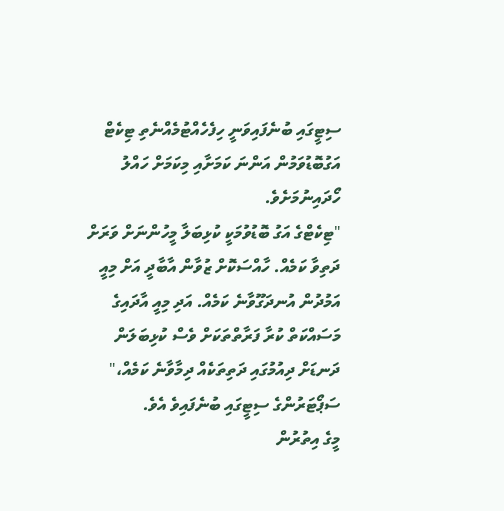ސިޓީގައި ބުނެފައިވަނީ ހިފެހެއްޓުމެއްނެތި ޓިކެޓް އަގުބޮޑުވަމުން އަންނަ ކަމަށާއި މިކަމަށް ހައްލު ހޯދައިނުމަށެވެ.
"ޓިކެޓްގެ އަގު ބޮޑުވުމަކީ ކުޅިބަލާ މީހުންނަށް ވަރަށް ދަތިވާ ކަމެއް. ހާއްސަކޮށް ޒުވާން އާބާދީ އަށް މިއީ އަމުދުން އުނދަގޫވާނެ ކަމެއް. އަދި މިއީ އާދައިގެ މަސައްކަތް ކުރާ ފަރާތްތަކަށް ވެސް ކުޅިބަލަން ދަނޑަށް ދިއުމުގައި ދަތިތަކެއް ދިމާވާނެ ކަމެއް،" ސަޕޯޓަރުންގެ ސިޓީގައި ބުނެފައިވެ އެވެ.
މީގެ އިތުރުން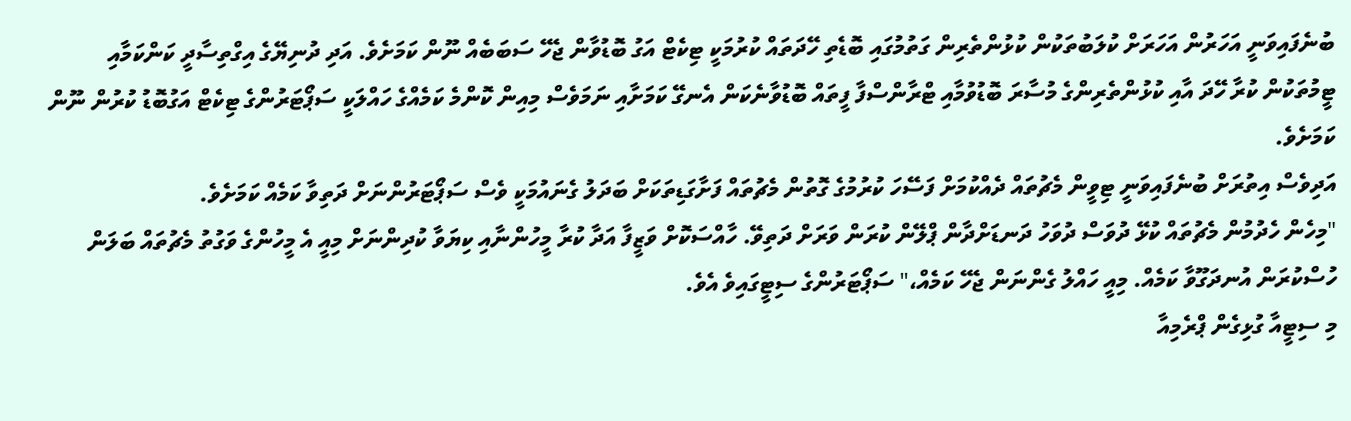ބުނެފައިވަނީ އަހަރުން އަހަރަށް ކުލަބުތަކުން ކުޅުންތެރިން ގަތުމުގައި ބޮޑެތި ހޭދަތައް ކުރުމަކީ ޓިކެޓް އަގު ބޮޑުވާން ޖެހޭ ސަބަބެއް ނޫން ކަމަށެވެ. އަދި ދުނިޔޭގެ އިގްތިސާދީ ކަންކަމާއި ޓީމުތަކުން ކުރާ ހޭދަ އާއި ކުޅުންތެރިންގެ މުސާރަ ބޮޑުވުމާއި ޓްރާންސްފާ ފީތައް ބޮޑުވާނެކަން އެނގޭ ކަމަށާއި ނަމަވެސް މިއިން ކޮންމެ ކަމެއްގެ ހައްލަކީ ސަޕޯޓަރުންގެ ޓިކެޓް އަގުބޮޑު ކުރުން ނޫން ކަމަށެވެ.
އަދިވެސް އިތުރަށް ބުނެފައިވަނީ ޓިވީން މެޗުތައް ދެއްކުމަށް ފަސޭހަ ކުރުމުގެ ގޮތުން މެޗުތައް ފަށާގަޑިތަކަށް ބަދަލު ގެނައުމަކީ ވެސް ސަޕޯޓަރުންނަށް ދަތިވާ ކަމެއް ކަމަށެވެ.
"މިހެން ހެދުމުން މެޗުތައް ކުޅޭ ދުވަސް ދުވަހު ދަނޑަށްދާން ޕްލޭން ކުރަން ވަރަށް ދަތިވޭ. ހާއްސަކޮށް ވަޒީފާ އަދާ ކުރާ މީހުންނާއި ކިޔަވާ ކުދިންނަށް މިއީ އެ މީހުންގެ ވަގުތު މެޗުތައް ބަލަން ހުސްކުރަން އުނދަގޫވާ ކަމެއް. މިއީ ހައްލު ގެންނަން ޖެހޭ ކަމެއް،" ސަޕޯޓަރުންގެ ސިޓީގައިވެ އެވެ.
މި ސިޓީއާ ގުޅިގެން ޕްރެމިއާ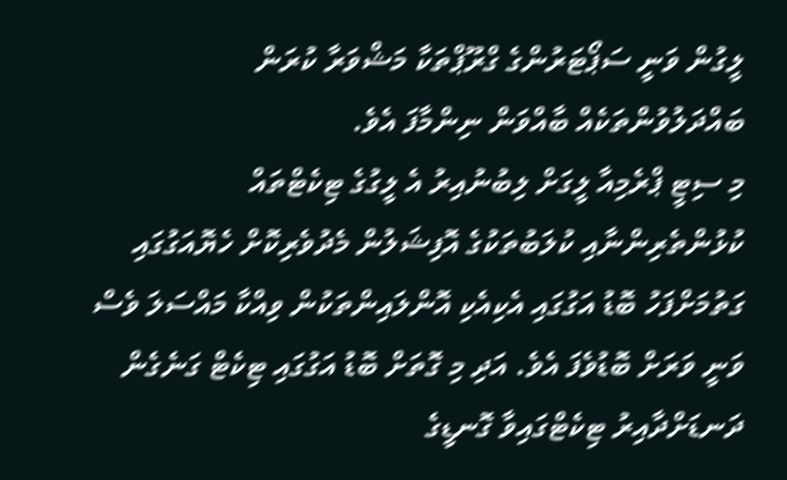ލީގުން ވަނީ ސަޕޯޓަރުންގެ ގްރޫޕްތަކާ މަޝްވަރާ ކުރަން ބައްދަލުވުންތަކެއް ބާއްވަން ނިންމާފަ އެވެ.
މި ސިޓީ ޕްރެމިއާ ލީގަށް ލިބުނުއިރު އެ ލީގުގެ ޓިކެޓްތައް ކުޅުންތެރިންނާއި ކުލަބުތަކުގެ އޮފިޝަލުން މެދުވެރިކޮށް ހެޔޮއަގުގައި ގަތުމަށްފަހު ބޮޑު އަގުގައި އެކިއެކި އޮންލައިންތަކުން ވިއްކާ މައްސަލަ ވެސް ވަނީ ވަރަށް ބޮޑުވެފަ އެވެ. އަދި މި ގޮތަށް ބޮޑު އަގުގައި ޓިކެޓް ގަނެގެން ދަނޑަށްދާއިރު ޓިކެޓްގައިވާ ގޮނޑީގެ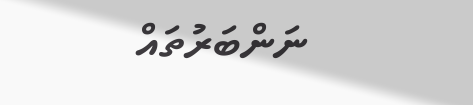ނަންބަރުތައް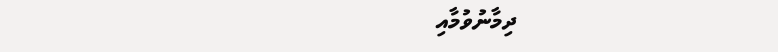ދިމާނުވުމާއި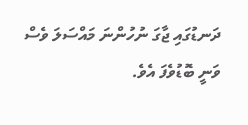ދަނޑުގައި ޖާގަ ނުހުންނަ މައްސަލަ ވެސް ވަނީ ބޮޑުވެފަ އެވެ.